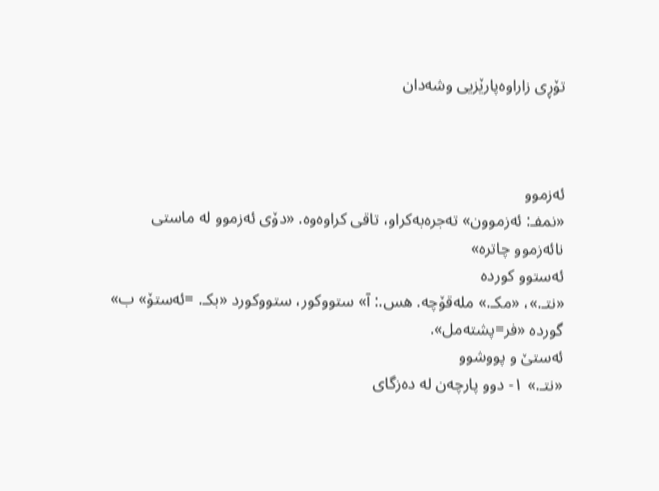تۆڕی زاراوەپارێزیی وشەدان



ئەزموو
«نمفـ: ئەزموون» تەجرەبەکراو، تاقی کراوەوە. «دۆی ئەزموو لە ماستی نائەزموو چاترە»
ئەستوو کوردە
«نتـ.»، «مکـ.» ملەقۆچە. هس.: آ» ستووکور، ستووکورد «بکـ. =ئەستۆ» ب» گوردە «فر=پشتەمل».
ئەستێ و پووشوو
«نتـ.» ۱- دوو پارچەن لە دەزگای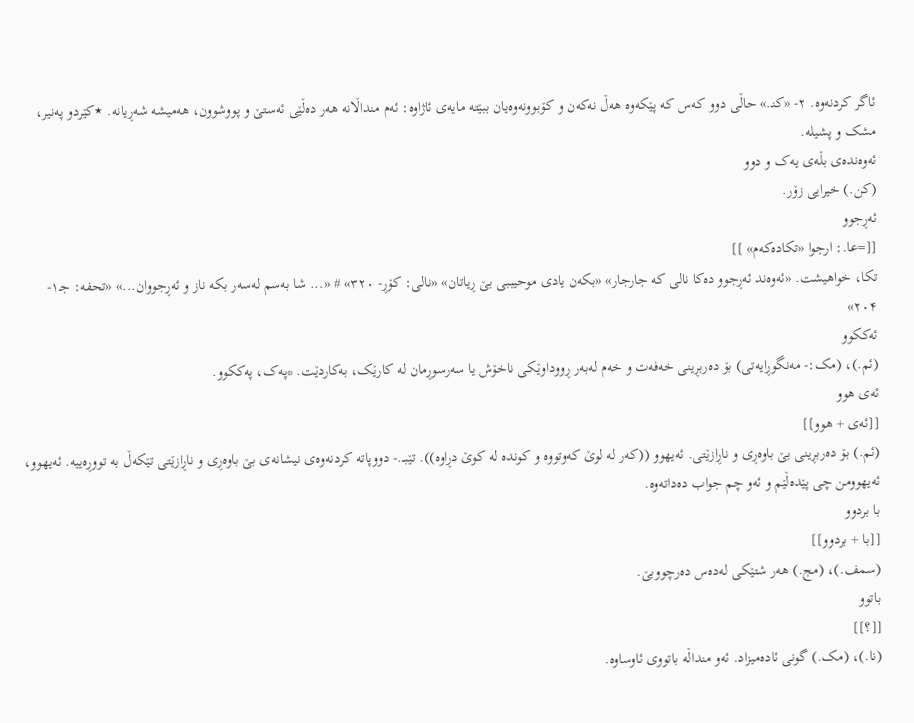ئاگر کردنەوە. ۲- «کنـ.» حاڵی دوو کەس کە پێکەوە هەڵ نەکەن و کۆبوونەوەیان ببێتە مایەی ئاژاوە: ئەم منداڵانە هەر دەڵێی ئەستێ و پووشوون، هەمیشە شەڕیانە. ٭کێردو پەنیر، مشک و پشیلە.
ئەوەندەی بڵەی یەک و دوو
(کن.) خیرایی زۆر.
ئەڕجوو
[[=عا.: ارجوا «تکادەکەم» ]]
تکا، خواهیشت. «ئەوەند ئەڕجوو دەکا نالی کە جارجار» «بکەن یادی موحیببی بێ ڕیاتان» «نالی: کۆڕ- ۳۲۰» # «... شا بەسم لەسەر بکە ناز و ئەڕجووان...» «تحفە: جـ۱- ۲۰۴»
ئەککوو
(ئم.)، (مک:- مەنگوڕایەتی) بۆ دەربڕینی خەفەت و خەم لەبەر ڕووداوێکی ناخۆش یا سەرسوڕمان لە کارێک، بەکاردێت. *پەک، پەککوو.
ئەی هوو
[[ئەی + هوو]]
(ئم.) بۆ دەربڕینی بێ باوەڕی و ناڕازێتی. ئەیهوو ((کەر لە لوێ کەوتووە و کوندە لە کوێ دڕاوە)). تێبــ.- دووپاتە کردنەوەی نیشانەی بێ باوەڕی و ناڕازێتی تێکەڵ بە تووڕەییە. ئەیهوو، ئەیهوومن چی پێدەڵێم و ئەو چم جواب دەداتەوە.
با بردوو
[[با + بردوو]]
(سمف.)، (مج.) هەر شتێکی لەدەس دەرچووبێ.
باتوو
[[؟]]
(نا.)، (مک.) گونی ئادەمیزاد. ئەو منداڵە باتووی ئاوساوە.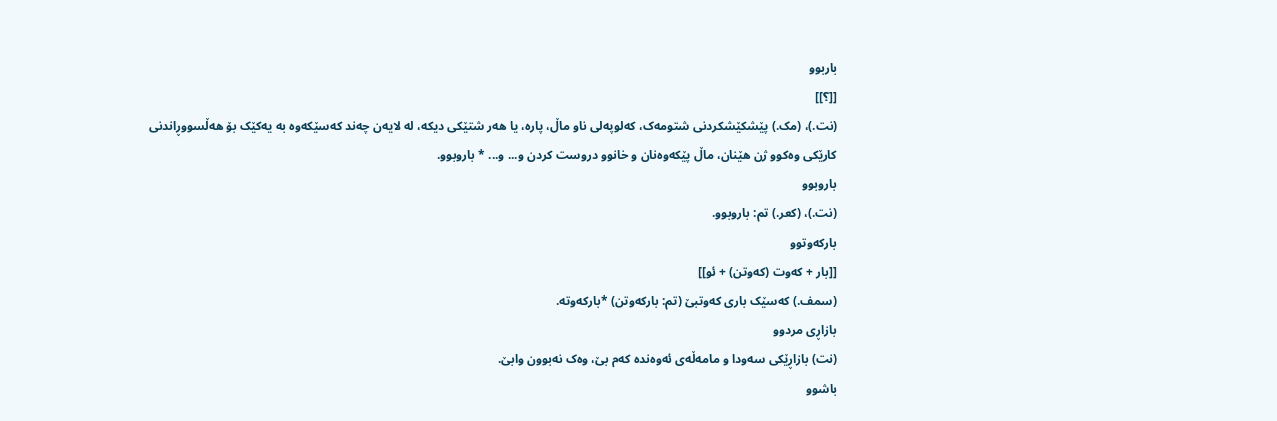باربوو
[[؟]]
(نت.)، (مک.) پێشکێشکردنی شتومەک، کەلوپەلی ناو ماڵ، پارە، یا هەر شتێکی دیکە، لە لایەن چەند کەسێکەوە بە یەکێک بۆ هەڵسووڕاندنی کارێکی وەکوو ژن هێنان، ماڵ پێکەوەنان و خانوو دروست کردن و... و... * باروبوو.
باروبوو
(نت.)، (کعر.) تم: باروبوو.
بارکەوتوو
[[بار + کەوت (کەوتن) + ئو]]
(سمف.) کەسێک باری کەوتبێ (تم: بارکەوتن) *بارکەوتە.
بازاڕی مردوو
(نت) بازاڕێکی سەودا و مامەڵەی ئەوەندە کەم بێ، وەک نەبوون وابێ.
باشوو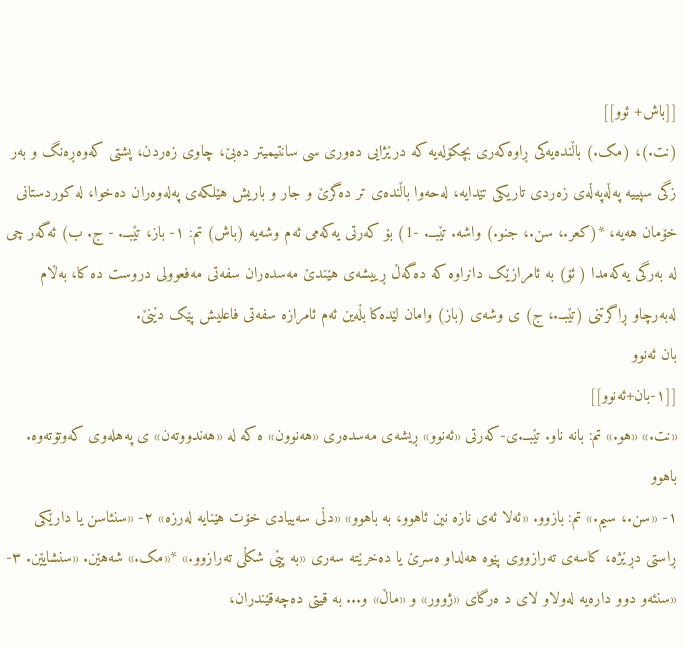[[باش+ ئوو]]
(نت.)، (مک.) باڵندەیەکی ڕاوەکەری بچکۆلەیە کە درێژایی دەوری سی سانتیمیتر دەبێ، چاوی زەردن، پشتی کەوەڕەنگ و بەر زگی سپییە پەڵەپەڵەی زەردی تاریکی تێدایە، لەحەوا باڵندەی تر دەگرێ و جار و باریش هێلکەی پەلەوەران دەخوا، لە کوردستانی خۆمان هەیە، *(کعر.، سن.، جنو.) واشە. تێبــ. -1) بۆ کەرتی یەکەمی ئەم وشەیە (باش) تم: ١- باز، تێبــ. - ج. ب) ئەگەر چی لە بەرگی یەکەمدا ( ئۆ) بە ئامرازێک دانراوە کە دەگەڵ ڕییشەی هێندێ مەسدەران سفەتی مەفعوولی دروست دە کا، بەڵام لەبەرچاو ڕاگرتنی (تێبــ.، ج) ی وشەی (باز) وامان لێدەکا بڵەین ئەم ئامرازە سفەتی فاعلیش پێک دێنێ.
بان ئەنوو
[[١-بان+ئه‌نوو]]
«نت.» «هو.» تم: بانه ناو. تێبــ.ی-کەرتی «ئەنوو» ڕیشەی مەسدەری «هەنوون» ه که له «هەندووتەن» ی پەهلەوی کەوتۆتەوه.
باهوو
١- «سن.، سیم.» تم: بازوو. «ئەلا ئەی نازە نین ئاهوو، بە باهوو» «دڵی سەییادی خۆت هێنایه لەرزه» ٢- «سنئاسن یا دارێکی ڕاستی دڕێژه، کاسەی تەرازووی پێوه هەلداو ەسرێ یا دەخرێتە سەری «بە پێی شکڵی تەرازوو.» *«مک.» شەهێن. «سنشایێن. ٣- «سنئەو دوو دارەیه لەولاو لای د ەرگای «ژوور» و «ماڵ» و... بە قیتی دەچەقێندران،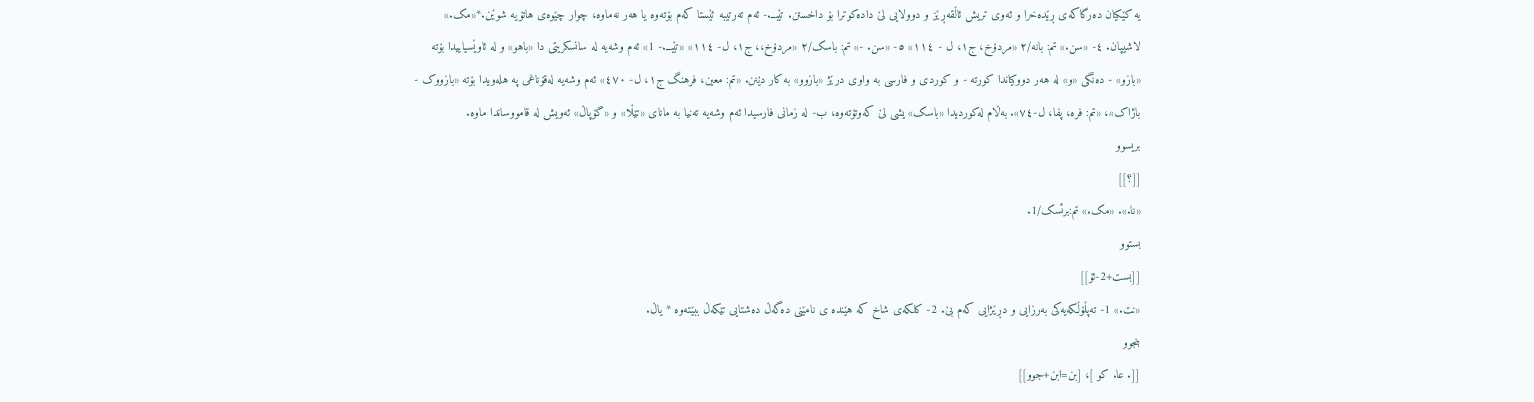یە کێکیان دەرگاکەی ڕێدەخرا و ئەوی تریش ئاڵقەڕێز و دوولایی لێ دادەکوترا بۆ داخستن. تێبــ.- ئەم تەرتیبه ئێستا کەم بۆتەوه یا هەر نەماوه، چوار چێوەی هاتۆیه شوێن.*«مک.» لاشیپان. ٤- «سن.» تم: بانە/٢ «مردۆخ، ج١، ل - ١١٤» ٥- «سن. -» تم: باسک/٢ «مردۆخ،، ج١، ل- ١١٤» «تێبــ.- 1» ئەم وشەیه لە سانسکریتی دا «باهو» و له ئاوێسیاییدا بۆته «بازو» - دەنگی «و» لە هەر دووکیاندا کورته - و کوردی و فارسی به واوی درێژ «بازوو» بە کار دێنن. «تم: معین، فرهنگ ج١، ل- ٤٧٠» ئەم وشەیه لەقۆناغی پە هلەویدا بۆته «بازووک - باژاک»، «تم: فره، پفا، ل-٧٤». بەڵام لەکوردیدا «باسک» یشی لێ کەوتۆتەوه، ب- لە زمانی فارسیدا ئەم وشەیە تەنیا بە مانای «تێڵا» و «گۆپاڵ» ئەویش لە قامووساندا ماوه.
بریسوو
[[؟]]
«نا.». «مک.» تم:برئسک/1.
بستوو
[[بست+2-ئۆ]]
«نت.» 1- تەپڵۆڵکەیەکی بەرزایی و دڕێژایی کەم بێ. 2- کلکەی شاخ کە هێندە ی نامێنی دەگەڵ دەشتایی تێکەڵ ببێتەوه * یاڵ.
بنجوو
[[. عا. كو ]، [بن=ابن+جوو]]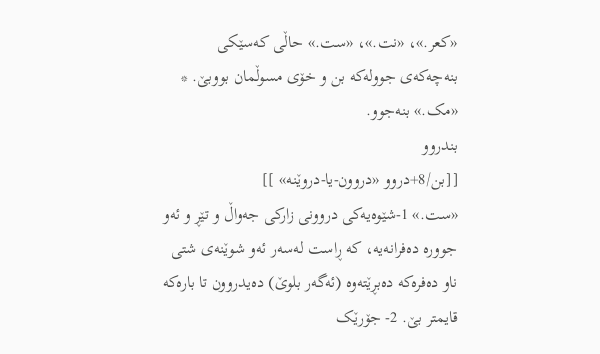«کعر.»، «نت.»، «ست.» حاڵی کەسێکی بنەچەکەی جوولەکە بن و خۆی مسوڵمان بووبێ. * «مک.» بنەجوو.
بندروو
[[بن/8+دروو «دروون-یا-دروێنه» ]]
«ست.» 1-شێوەیەکی دروونی زارکی جەواڵ و تێڕ و ئەو جوورە دەفرانەیە، کە ڕاست لەسەر ئەو شوێنەی شتی ناو دەفرەکە دەبڕێتەوە (ئەگەر بلوێ) دەیدروون تا بارەکە قایمتر بێ. 2- جۆرێک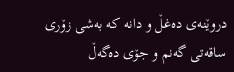دروێنەی دەغڵ و دانە کە بەشی زۆری ساقەتی گەنم و جۆی دەگەڵ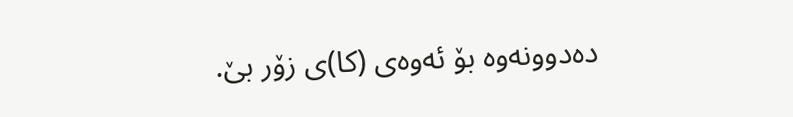دەدوونەوە بۆ ئەوەی (کا)ی زۆر بێ.